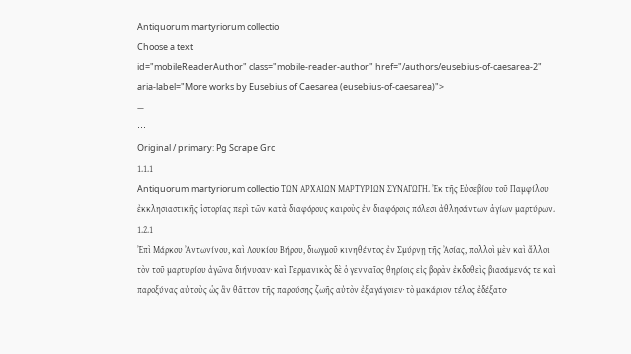Antiquorum martyriorum collectio
Choose a text
id="mobileReaderAuthor" class="mobile-reader-author" href="/authors/eusebius-of-caesarea-2" aria-label="More works by Eusebius of Caesarea (eusebius-of-caesarea)">
—
⋯
Original / primary: Pg Scrape Grc
1.1.1
Antiquorum martyriorum collectio ΤΩΝ ΑΡΧΑΙΩΝ ΜΑΡΤΥΡΙΩΝ ΣΥΝΑΓΩΓΗ. Ἐκ τῆς Εὐσεβίου τοῦ Παμφίλου ἐκκλησιαστικῆς ἱστορίας περὶ τῶν κατὰ διαφόρους καιροὺς ἐν διαφόροις πόλεσι ἀθλησάντων ἁγίων μαρτύρων.
1.2.1
Ἐπὶ Μάρκου Ἀντωνίνου, καὶ Λουκίου Βήρου, διωγμοῦ κινηθέντος ἐν Σμύρνῃ τῆς Ἀσίας, πολλοὶ μὲν καὶ ἄλλοι τὸν τοῦ μαρτυρίου ἀγῶνα διήνυσαν· καὶ Γερμανικὸς δὲ ὁ γενναῖος θηρίοις εἰς βορὰν ἐκδοθεὶς βιασάμενός τε καὶ παροξύνας αὐτοὺς ὡς ἂν θᾶττον τῆς παρούσης ζωῆς αὐτὸν ἐξαγάγοιεν· τὸ μακάριον τέλος ἐδέξατο·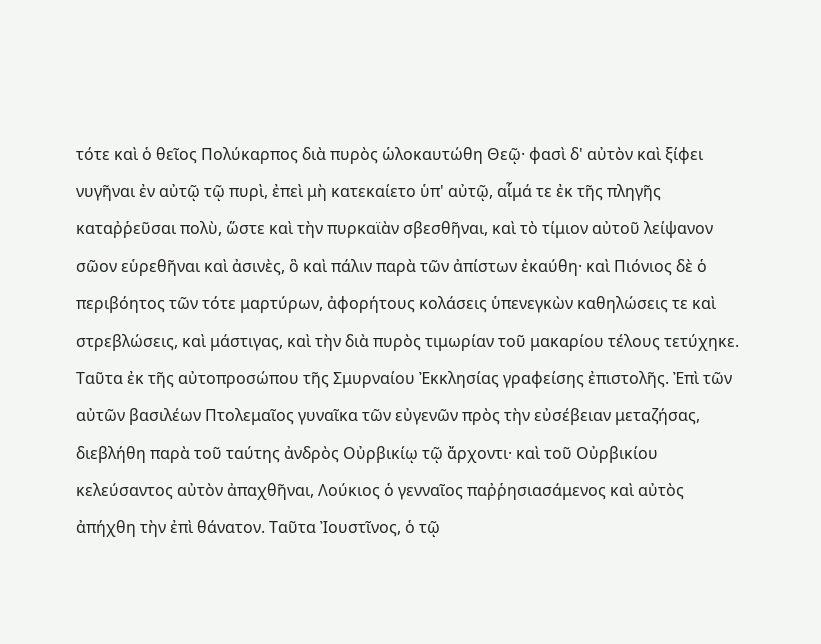τότε καὶ ὁ θεῖος Πολύκαρπος διὰ πυρὸς ὡλοκαυτώθη Θεῷ· φασὶ δ' αὐτὸν καὶ ξίφει νυγῆναι ἐν αὐτῷ τῷ πυρὶ, ἐπεὶ μὴ κατεκαίετο ὑπ' αὐτῷ, αἷμά τε ἐκ τῆς πληγῆς καταῤῥεῦσαι πολὺ, ὥστε καὶ τὴν πυρκαϊὰν σβεσθῆναι, καὶ τὸ τίμιον αὐτοῦ λείψανον σῶον εὑρεθῆναι καὶ ἀσινὲς, ὃ καὶ πάλιν παρὰ τῶν ἀπίστων ἐκαύθη· καὶ Πιόνιος δὲ ὁ περιβόητος τῶν τότε μαρτύρων, ἀφορήτους κολάσεις ὑπενεγκὼν καθηλώσεις τε καὶ στρεβλώσεις, καὶ μάστιγας, καὶ τὴν διὰ πυρὸς τιμωρίαν τοῦ μακαρίου τέλους τετύχηκε. Ταῦτα ἐκ τῆς αὐτοπροσώπου τῆς Σμυρναίου Ἐκκλησίας γραφείσης ἐπιστολῆς. Ἐπὶ τῶν αὐτῶν βασιλέων Πτολεμαῖος γυναῖκα τῶν εὐγενῶν πρὸς τὴν εὐσέβειαν μεταζήσας, διεβλήθη παρὰ τοῦ ταύτης ἀνδρὸς Οὐρβικίῳ τῷ ἄρχοντι· καὶ τοῦ Οὐρβικίου κελεύσαντος αὐτὸν ἀπαχθῆναι, Λούκιος ὁ γενναῖος παῤῥησιασάμενος καὶ αὐτὸς ἀπήχθη τὴν ἐπὶ θάνατον. Ταῦτα Ἰουστῖνος, ὁ τῷ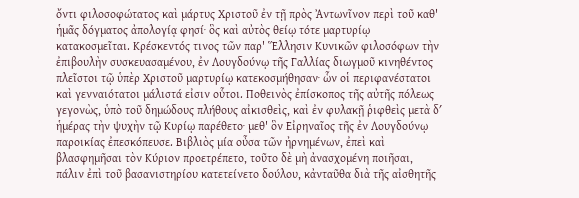ὄντι φιλοσοφώτατος καὶ μάρτυς Χριστοῦ ἐν τῇ πρὸς Ἀντωνῖνον περὶ τοῦ καθ' ἡμᾶς δόγματος ἀπολογίᾳ φησί· ὃς καὶ αὐτὸς θείῳ τότε μαρτυρίῳ κατακοσμεῖται. Κρέσκεντός τινος τῶν παρ' Ἕλλησιν Κυνικῶν φιλοσόφων τὴν ἐπιβουλὴν συσκευασαμένου, ἐν Λουγδούνῳ τῆς Γαλλίας διωγμοῦ κινηθέντος πλεῖστοι τῷ ὑπὲρ Χριστοῦ μαρτυρίῳ κατεκοσμήθησαν· ὧν οἱ περιφανέστατοι καὶ γενναιότατοι μάλιστά εἰσιν οὗτοι. Ποθεινὸς ἐπίσκοπος τῆς αὐτῆς πόλεως γεγονὼς, ὑπὸ τοῦ δημώδους πλήθους αἰκισθεὶς, καὶ ἐν φυλακῇ ῥιφθεὶς μετὰ δʹ ἡμέρας τὴν ψυχὴν τῷ Κυρίῳ παρέθετο· μεθ' ὃν Εἰρηναῖος τῆς ἐν Λουγδούνῳ παροικίας ἐπεσκόπευσε. Βιβλιὸς μία οὖσα τῶν ἠρνημένων, ἐπεὶ καὶ βλασφημῆσαι τὸν Κύριον προετρέπετο, τοῦτο δὲ μὴ ἀνασχομένη ποιῆσαι, πάλιν ἐπὶ τοῦ βασανιστηρίου κατετείνετο δούλου, κἀνταῦθα διὰ τῆς αἰσθητῆς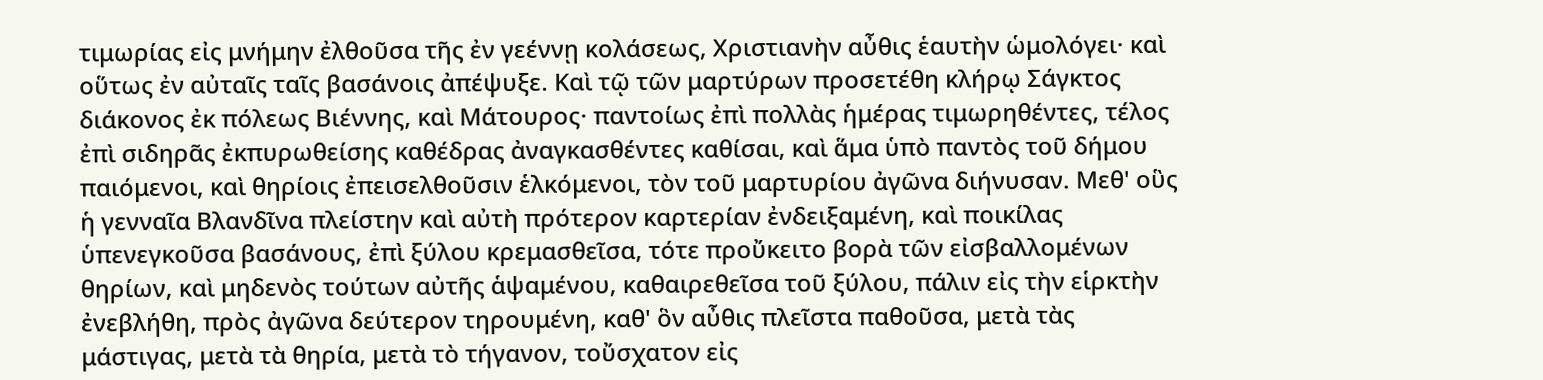τιμωρίας εἰς μνήμην ἐλθοῦσα τῆς ἐν γεέννῃ κολάσεως, Χριστιανὴν αὖθις ἑαυτὴν ὡμολόγει· καὶ οὕτως ἐν αὐταῖς ταῖς βασάνοις ἀπέψυξε. Καὶ τῷ τῶν μαρτύρων προσετέθη κλήρῳ Σάγκτος διάκονος ἐκ πόλεως Βιέννης, καὶ Μάτουρος· παντοίως ἐπὶ πολλὰς ἡμέρας τιμωρηθέντες, τέλος ἐπὶ σιδηρᾶς ἐκπυρωθείσης καθέδρας ἀναγκασθέντες καθίσαι, καὶ ἅμα ὑπὸ παντὸς τοῦ δήμου παιόμενοι, καὶ θηρίοις ἐπεισελθοῦσιν ἑλκόμενοι, τὸν τοῦ μαρτυρίου ἀγῶνα διήνυσαν. Μεθ' οὓς ἡ γενναῖα Βλανδῖνα πλείστην καὶ αὐτὴ πρότερον καρτερίαν ἐνδειξαμένη, καὶ ποικίλας ὑπενεγκοῦσα βασάνους, ἐπὶ ξύλου κρεμασθεῖσα, τότε προὔκειτο βορὰ τῶν εἰσβαλλομένων θηρίων, καὶ μηδενὸς τούτων αὐτῆς ἁψαμένου, καθαιρεθεῖσα τοῦ ξύλου, πάλιν εἰς τὴν εἱρκτὴν ἐνεβλήθη, πρὸς ἀγῶνα δεύτερον τηρουμένη, καθ' ὃν αὖθις πλεῖστα παθοῦσα, μετὰ τὰς μάστιγας, μετὰ τὰ θηρία, μετὰ τὸ τήγανον, τοὔσχατον εἰς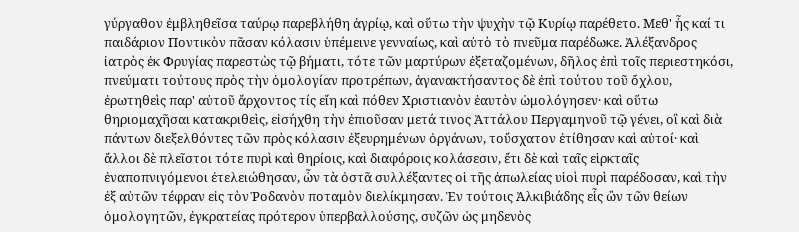γύργαθον ἐμβληθεῖσα ταύρῳ παρεβλήθη ἀγρίῳ, καὶ οὕτω τὴν ψυχὴν τῷ Κυρίῳ παρέθετο. Μεθ' ἧς καί τι παιδάριον Ποντικὸν πᾶσαν κόλασιν ὑπέμεινε γενναίως, καὶ αὐτὸ τὸ πνεῦμα παρέδωκε. Ἀλέξανδρος ἰατρὸς ἐκ Φρυγίας παρεστὼς τῷ βήματι, τότε τῶν μαρτύρων ἐξεταζομένων, δῆλος ἐπὶ τοῖς περιεστηκόσι, πνεύματι τούτους πρὸς τὴν ὁμολογίαν προτρέπων, ἀγανακτήσαντος δὲ ἐπὶ τούτου τοῦ ὄχλου, ἐρωτηθεὶς παρ' αὐτοῦ ἄρχοντος τίς εἴη καὶ πόθεν Χριστιανὸν ἑαυτὸν ὡμολόγησεν· καὶ οὕτω θηριομαχῆσαι κατακριθεὶς, εἰσήχθη τὴν ἐπιοῦσαν μετά τινος Ἀττάλου Περγαμηνοῦ τῷ γένει, οἳ καὶ διὰ πάντων διεξελθόντες τῶν πρὸς κόλασιν ἐξευρημένων ὀργάνων, τοὔσχατον ἐτίθησαν καὶ αὐτοί· καὶ ἄλλοι δὲ πλεῖστοι τότε πυρὶ καὶ θηρίοις, καὶ διαφόροις κολάσεσιν, ἔτι δὲ καὶ ταῖς εἱρκταῖς ἐναποπνιγόμενοι ἐτελειώθησαν, ὧν τὰ ὀστᾶ συλλέξαντες οἱ τῆς ἀπωλείας υἱοὶ πυρὶ παρέδοσαν, καὶ τὴν ἐξ αὐτῶν τέφραν εἰς τὸν Ῥοδανὸν ποταμὸν διελίκμησαν. Ἐν τούτοις Ἀλκιβιάδης εἷς ὢν τῶν θείων ὁμολογητῶν, ἐγκρατείας πρότερον ὑπερβαλλούσης, συζῶν ὡς μηδενὸς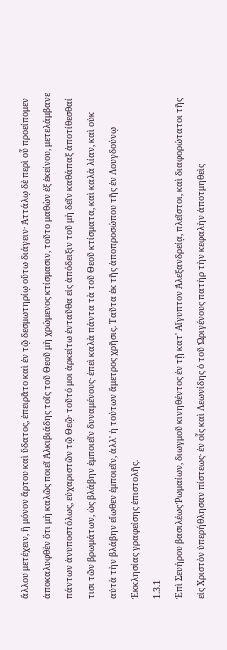ἄλλου μετέχειν, ἢ μόνον ἄρτου καὶ ὕδατος, ἐπειρᾶτο καὶ ἐν τῷ δεσμωτηρίῳ οὕτω διάγειν· Ἀττάλῳ δὲ περὶ οὗ προείπομεν ἀποκαλυφθὲν ὅτι μὴ καλῶς ποιεῖ Ἀλκιβιάδης τοῖς τοῦ Θεοῦ μὴ χρώμενος κτίσμασιν, τοῦτο μαθὼν ἐξ ἐκείνου, μετελάμβανε πάντων ἀνυποστόλως, εὐχαριστῶν τῷ Θεῷ· τοῦτό μοι ἀρκείτω ἐνταῦθα εἰς ἀπόδειξιν τοῦ μὴ δεῖν καθάπαξ ἀποτίθεσθαί τισι τῶν βρωμάτων, ὡς βλάβην ἐμποιεῖν δυναμένους· ἐπεὶ καλὰ πάντα τὰ τοῦ Θεοῦ κτίσματα, καὶ καλὰ λίαν, καὶ οὐκ αὐτὰ τὴν βλάβην εἴωθεν ἐμποιεῖν, ἀλλ' ἡ τούτων ἄμετρος χρῆσις. Ταῦτα ἐκ τῆς ἀποπροσώπου τῆς ἐν Λουγδούνῳ Ἐκκλησίας γραφείσης ἐπιστολῆς.
1.3.1
Ἐπὶ Σευήρου βασιλέως Ῥωμαίων, διωγμοῦ κινηθέντος ἐν τῇ κατ' Αἴγυπτον Ἀλεξανδρείᾳ, πλεῖστοι, καὶ διαφορώτατοι τῆς εἰς Χριστὸν ὑπερήθλησαν πίστεως· ἐν οἷς καὶ Λεωνίδης ὁ τοῦ Ὠριγένους πατὴρ τὴν κεφαλὴν ἀποτμηθεὶς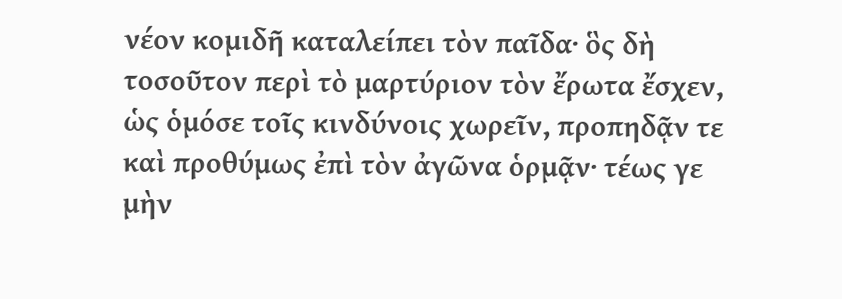νέον κομιδῆ καταλείπει τὸν παῖδα· ὃς δὴ τοσοῦτον περὶ τὸ μαρτύριον τὸν ἔρωτα ἔσχεν, ὡς ὁμόσε τοῖς κινδύνοις χωρεῖν, προπηδᾷν τε καὶ προθύμως ἐπὶ τὸν ἀγῶνα ὁρμᾷν· τέως γε μὴν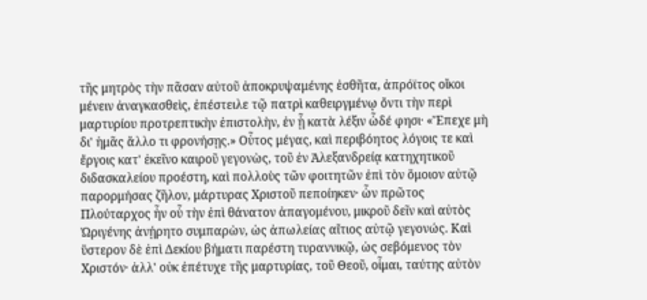τῆς μητρὸς τὴν πᾶσαν αὐτοῦ ἀποκρυψαμένης ἐσθῆτα, ἀπρόϊτος οἴκοι μένειν ἀναγκασθεὶς, ἐπέστειλε τῷ πατρὶ καθειργμένῳ ὄντι τὴν περὶ μαρτυρίου προτρεπτικὴν ἐπιστολὴν, ἐν ᾗ κατὰ λέξιν ὧδέ φησι· «Ἔπεχε μὴ δι' ἡμᾶς ἄλλο τι φρονήσῃς.» Οὗτος μέγας, καὶ περιβόητος λόγοις τε καὶ ἔργοις κατ' ἐκεῖνο καιροῦ γεγονὼς, τοῦ ἐν Ἀλεξανδρείᾳ κατηχητικοῦ διδασκαλείου προέστη, καὶ πολλοὺς τῶν φοιτητῶν ἐπὶ τὸν ὅμοιον αὐτῷ παρορμήσας ζῆλον, μάρτυρας Χριστοῦ πεποίηκεν· ὧν πρῶτος Πλούταρχος ἦν οὗ τὴν ἐπὶ θάνατον ἀπαγομένου, μικροῦ δεῖν καὶ αὐτὸς Ὠριγένης ἀνῄρητο συμπαρὼν, ὡς ἀπωλείας αἴτιος αὐτῷ γεγονώς. Καὶ ὕστερον δὲ ἐπὶ Δεκίου βήματι παρέστη τυραννικῷ, ὡς σεβόμενος τὸν Χριστόν· ἀλλ' οὐκ ἐπέτυχε τῆς μαρτυρίας, τοῦ Θεοῦ, οἶμαι, ταύτης αὐτὸν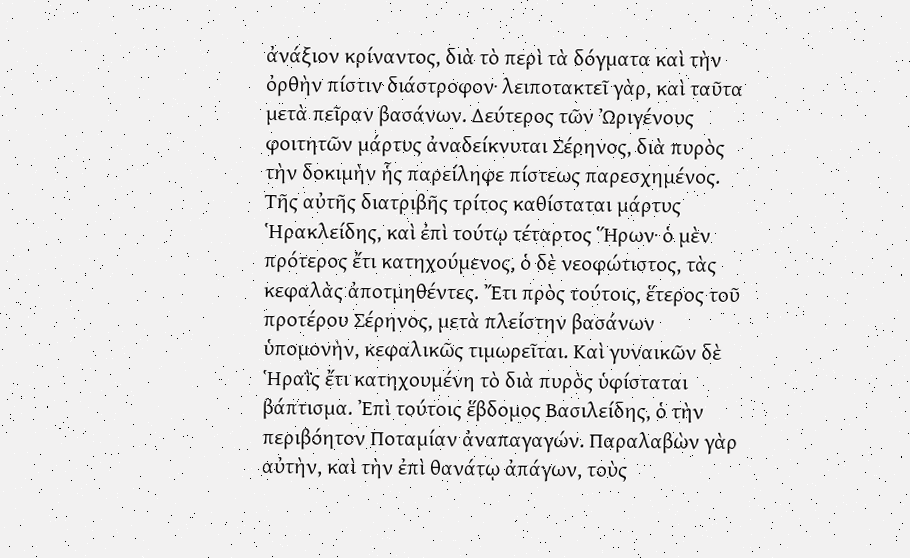ἀνάξιον κρίναντος, διὰ τὸ περὶ τὰ δόγματα καὶ τὴν ὀρθὴν πίστιν διάστροφον· λειποτακτεῖ γὰρ, καὶ ταῦτα μετὰ πεῖραν βασάνων. Δεύτερος τῶν Ὠριγένους φοιτητῶν μάρτυς ἀναδείκνυται Σέρηνος, διὰ πυρὸς τὴν δοκιμὴν ἧς παρείληφε πίστεως παρεσχημένος. Τῆς αὐτῆς διατριβῆς τρίτος καθίσταται μάρτυς Ἡρακλείδης, καὶ ἐπὶ τούτῳ τέταρτος Ἥρων· ὁ μὲν πρότερος ἔτι κατηχούμενος, ὁ δὲ νεοφώτιστος, τὰς κεφαλὰς ἀποτμηθέντες. Ἔτι πρὸς τούτοις, ἕτερος τοῦ προτέρου Σέρηνος, μετὰ πλείστην βασάνων ὑπομονὴν, κεφαλικῶς τιμωρεῖται. Καὶ γυναικῶν δὲ Ἡραῒς ἔτι κατηχουμένη τὸ διὰ πυρὸς ὑφίσταται βάπτισμα. Ἐπὶ τούτοις ἕβδομος Βασιλείδης, ὁ τὴν περιβόητον Ποταμίαν ἀναπαγαγών. Παραλαβὼν γὰρ αὐτὴν, καὶ τὴν ἐπὶ θανάτῳ ἀπάγων, τοὺς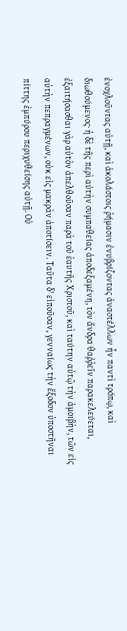ἐνοχλοῦντας αὐτῇ, καὶ ἀκολάστοις ῥήμασιν ἐνυβρίζοντας ἀναστέλλων ἦν παντὶ τρόπῳ, καὶ διωθούμενος· ἡ δὲ τῆς περὶ αὐτὴν συμπαθείας ἀποδεξαμένη, τὸν ἄνδρα θαῤῥεῖν παρακελεύεται, ἐξαιτήσασθαι γὰρ αὐτὸν ἀπελθοῦσαν παρὰ τοῦ ἑαυτῆς Χριστοῦ, καὶ ταύτην αὐτῷ τὴν ἀμοιβὴν, τῶν εἰς αὑτὴν πεπραγμένων, οὐκ εἰς μακρὰν ἀποτίσειν. Ταῦτα δ' εἰποῦσαν, γενναίως τὴν ἔξοδον ὑποστῆναι πίττης ἐμπύρου περιχυθείσης αὐτῇ. Οὐ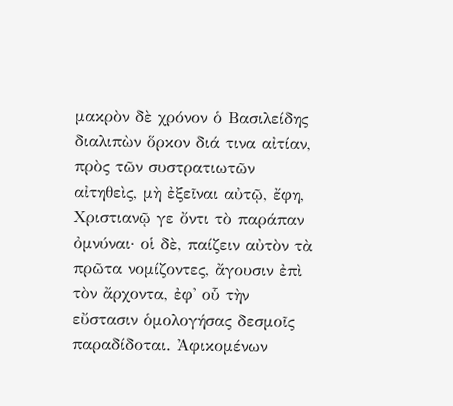μακρὸν δὲ χρόνον ὁ Βασιλείδης διαλιπὼν ὅρκον διά τινα αἰτίαν, πρὸς τῶν συστρατιωτῶν αἰτηθεὶς, μὴ ἐξεῖναι αὐτῷ, ἔφη, Χριστιανῷ γε ὄντι τὸ παράπαν ὀμνύναι· οἱ δὲ, παίζειν αὐτὸν τὰ πρῶτα νομίζοντες, ἄγουσιν ἐπὶ τὸν ἄρχοντα, ἐφ' οὗ τὴν εὔστασιν ὁμολογήσας δεσμοῖς παραδίδοται. Ἀφικομένων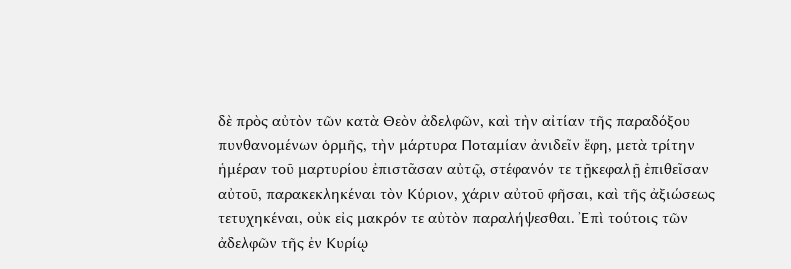δὲ πρὸς αὐτὸν τῶν κατὰ Θεὸν ἀδελφῶν, καὶ τὴν αἰτίαν τῆς παραδόξου πυνθανομένων ὁρμῆς, τὴν μάρτυρα Ποταμίαν ἀνιδεῖν ἔφη, μετὰ τρίτην ἡμέραν τοῦ μαρτυρίου ἐπιστᾶσαν αὐτῷ, στέφανόν τε τῇκεφαλῇ ἐπιθεῖσαν αὐτοῦ, παρακεκληκέναι τὸν Κύριον, χάριν αὐτοῦ φῆσαι, καὶ τῆς ἀξιώσεως τετυχηκέναι, οὐκ εἰς μακρόν τε αὐτὸν παραλήψεσθαι. Ἐπὶ τούτοις τῶν ἀδελφῶν τῆς ἐν Κυρίῳ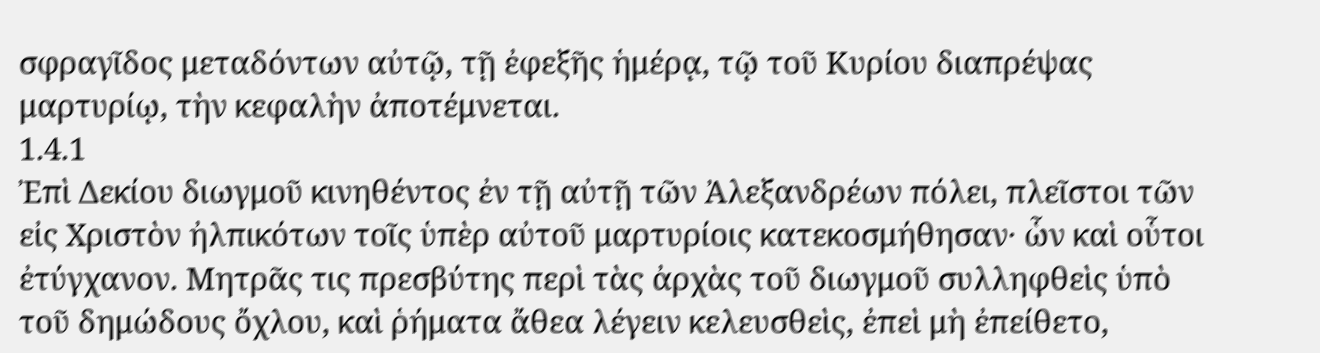σφραγῖδος μεταδόντων αὐτῷ, τῇ ἐφεξῆς ἡμέρᾳ, τῷ τοῦ Κυρίου διαπρέψας μαρτυρίῳ, τὴν κεφαλὴν ἀποτέμνεται.
1.4.1
Ἐπὶ Δεκίου διωγμοῦ κινηθέντος ἐν τῇ αὐτῇ τῶν Ἀλεξανδρέων πόλει, πλεῖστοι τῶν εἰς Χριστὸν ἠλπικότων τοῖς ὑπὲρ αὐτοῦ μαρτυρίοις κατεκοσμήθησαν· ὧν καὶ οὗτοι ἐτύγχανον. Μητρᾶς τις πρεσβύτης περὶ τὰς ἀρχὰς τοῦ διωγμοῦ συλληφθεὶς ὑπὸ τοῦ δημώδους ὄχλου, καὶ ῥήματα ἄθεα λέγειν κελευσθεὶς, ἐπεὶ μὴ ἐπείθετο,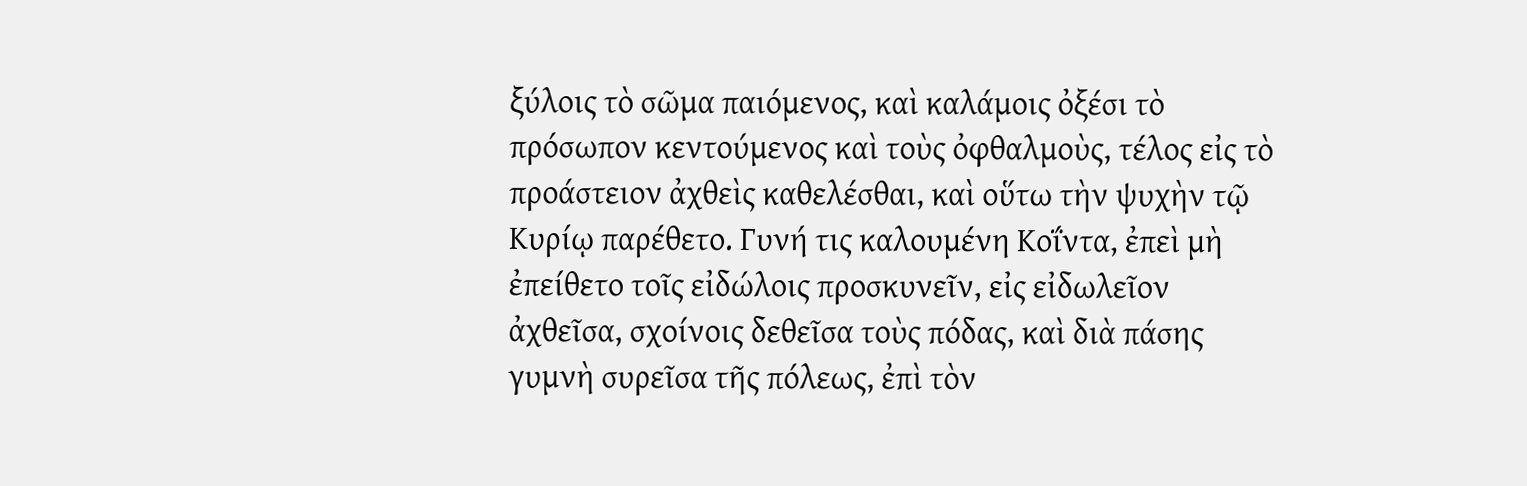ξύλοις τὸ σῶμα παιόμενος, καὶ καλάμοις ὀξέσι τὸ πρόσωπον κεντούμενος καὶ τοὺς ὀφθαλμοὺς, τέλος εἰς τὸ προάστειον ἀχθεὶς καθελέσθαι, καὶ οὕτω τὴν ψυχὴν τῷ Κυρίῳ παρέθετο. Γυνή τις καλουμένη Κοΐντα, ἐπεὶ μὴ ἐπείθετο τοῖς εἰδώλοις προσκυνεῖν, εἰς εἰδωλεῖον ἀχθεῖσα, σχοίνοις δεθεῖσα τοὺς πόδας, καὶ διὰ πάσης γυμνὴ συρεῖσα τῆς πόλεως, ἐπὶ τὸν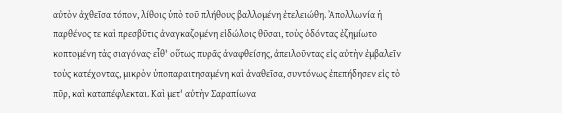αὐτὸν ἀχθεῖσα τόπον, λίθοις ὑπὸ τοῦ πλήθους βαλλομένη ἐτελειώθη. Ἀπολλωνία ἡ παρθένος τε καὶ πρεσβῦτις ἀναγκαζομένη εἰδώλοις θῦσαι, τοὺς ὀδόντας ἐζημίωτο κοπτομένη τὰς σιαγόνας· εἶθ' οὕτως πυρᾶς ἀναφθείσης, ἀπειλοῦντας εἰς αὐτὴν ἐμβαλεῖν τοὺς κατέχοντας, μικρὸν ὑποπαραιτησαμένη καὶ ἀναθεῖσα, συντόνως ἐπεπήδησεν εἰς τὸ πῦρ, καὶ καταπέφλεκται. Καὶ μετ' αὐτὴν Σαραπίωνα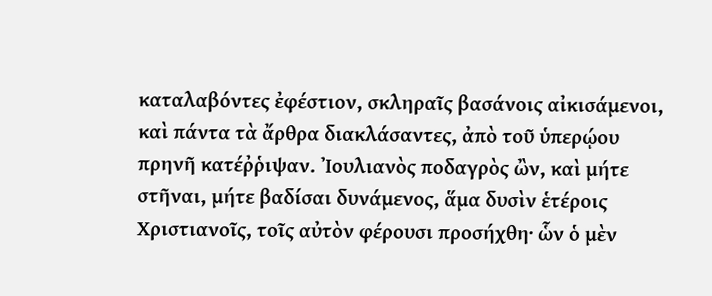καταλαβόντες ἐφέστιον, σκληραῖς βασάνοις αἰκισάμενοι, καὶ πάντα τὰ ἄρθρα διακλάσαντες, ἀπὸ τοῦ ὑπερῴου πρηνῆ κατέῤῥιψαν. Ἰουλιανὸς ποδαγρὸς ὢν, καὶ μήτε στῆναι, μήτε βαδίσαι δυνάμενος, ἅμα δυσὶν ἑτέροις Χριστιανοῖς, τοῖς αὐτὸν φέρουσι προσήχθη· ὧν ὁ μὲν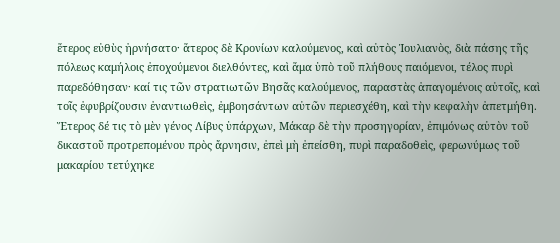ἕτερος εὐθὺς ἠρνήσατο· ἅτερος δὲ Κρονίων καλούμενος, καὶ αὐτὸς Ἰουλιανὸς, διὰ πάσης τῆς πόλεως καμήλοις ἐποχούμενοι διελθόντες, καὶ ἅμα ὑπὸ τοῦ πλήθους παιόμενοι, τέλος πυρὶ παρεδόθησαν· καί τις τῶν στρατιωτῶν Βησᾶς καλούμενος, παραστὰς ἀπαγομένοις αὐτοῖς, καὶ τοῖς ἐφυβρίζουσιν ἐναντιωθεὶς, ἐμβοησάντων αὐτῶν περιεσχέθη, καὶ τὴν κεφαλὴν ἀπετμήθη. Ἕτερος δέ τις τὸ μὲν γένος Λίβυς ὑπάρχων, Μάκαρ δὲ τὴν προσηγορίαν, ἐπιμόνως αὐτὸν τοῦ δικαστοῦ προτρεπομένου πρὸς ἄρνησιν, ἐπεὶ μὴ ἐπείσθη, πυρὶ παραδοθεὶς, φερωνύμως τοῦ μακαρίου τετύχηκε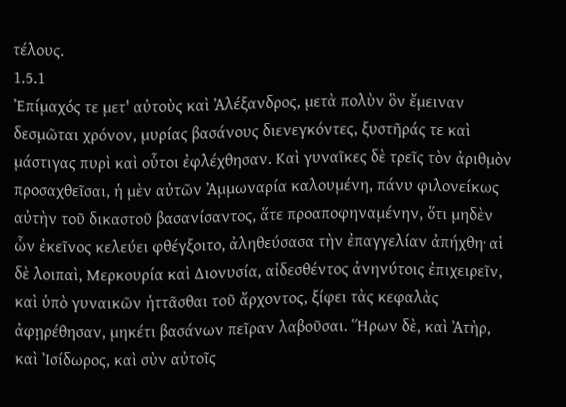τέλους.
1.5.1
Ἐπίμαχός τε μετ' αὐτοὺς καὶ Ἀλέξανδρος, μετὰ πολὺν ὃν ἔμειναν δεσμῶται χρόνον, μυρίας βασάνους διενεγκόντες, ξυστῆράς τε καὶ μάστιγας πυρὶ καὶ οὗτοι ἐφλέχθησαν. Καὶ γυναῖκες δὲ τρεῖς τὸν ἀριθμὸν προσαχθεῖσαι, ἡ μὲν αὐτῶν Ἀμμωναρία καλουμένη, πάνυ φιλονείκως αὐτὴν τοῦ δικαστοῦ βασανίσαντος, ἅτε προαποφηναμένην, ὅτι μηδὲν ὧν ἐκεῖνος κελεύει φθέγξοιτο, ἀληθεύσασα τὴν ἐπαγγελίαν ἀπήχθη· αἱ δὲ λοιπαὶ, Μερκουρία καὶ Διονυσία, αἰδεσθέντος ἀνηνύτοις ἐπιχειρεῖν, καὶ ὑπὸ γυναικῶν ἡττᾶσθαι τοῦ ἄρχοντος, ξίφει τὰς κεφαλὰς ἀφῃρέθησαν, μηκέτι βασάνων πεῖραν λαβοῦσαι. Ἥρων δὲ, καὶ Ἀτὴρ, καὶ Ἰσίδωρος, καὶ σὺν αὐτοῖς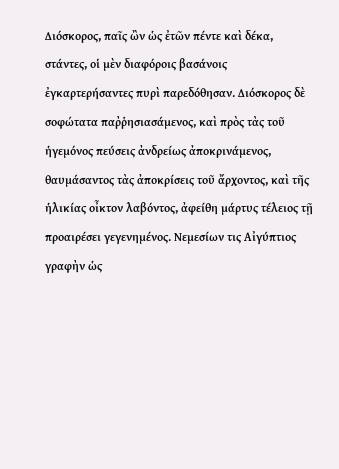Διόσκορος, παῖς ὢν ὡς ἐτῶν πέντε καὶ δέκα, στάντες, οἱ μὲν διαφόροις βασάνοις ἐγκαρτερήσαντες πυρὶ παρεδόθησαν. Διόσκορος δὲ σοφώτατα παῤῥησιασάμενος, καὶ πρὸς τὰς τοῦ ἡγεμόνος πεύσεις ἀνδρείως ἀποκρινάμενος, θαυμάσαντος τὰς ἀποκρίσεις τοῦ ἄρχοντος, καὶ τῆς ἡλικίας οἶκτον λαβόντος, ἀφείθη μάρτυς τέλειος τῇ προαιρέσει γεγενημένος. Νεμεσίων τις Αἰγύπτιος γραφὴν ὡς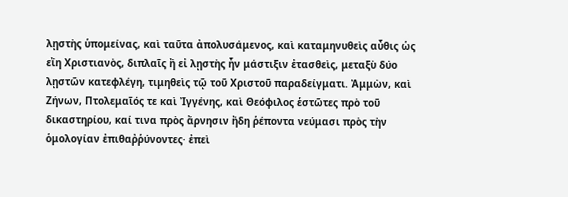λῃστὴς ὑπομείνας, καὶ ταῦτα ἀπολυσάμενος, καὶ καταμηνυθεὶς αὖθις ὡς εἴη Χριστιανὸς, διπλαῖς ἢ εἰ λῃστὴς ἦν μάστιξιν ἐτασθεὶς, μεταξὺ δύο λῃστῶν κατεφλέγη, τιμηθεὶς τῷ τοῦ Χριστοῦ παραδείγματι. Ἀμμὼν, καὶ Ζήνων, Πτολεμαῖός τε καὶ Ἰγγένης, καὶ Θεόφιλος ἑστῶτες πρὸ τοῦ δικαστηρίου, καί τινα πρὸς ἄρνησιν ἤδη ῥέποντα νεύμασι πρὸς τὴν ὁμολογίαν ἐπιθαῤῥύνοντες· ἐπεὶ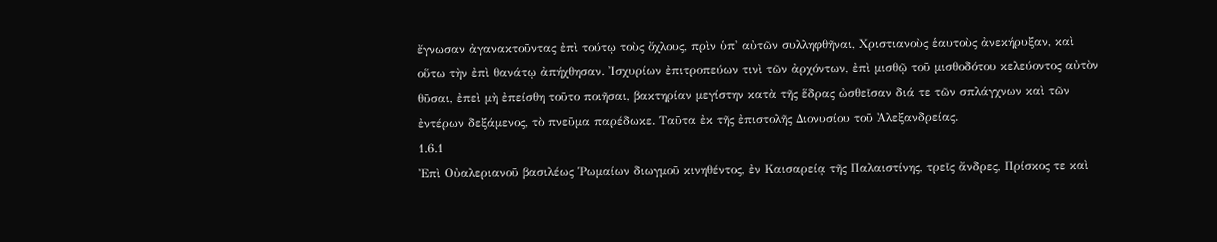ἔγνωσαν ἀγανακτοῦντας ἐπὶ τούτῳ τοὺς ὄχλους, πρὶν ὑπ' αὐτῶν συλληφθῆναι, Χριστιανοὺς ἑαυτοὺς ἀνεκήρυξαν, καὶ οὕτω τὴν ἐπὶ θανάτῳ ἀπήχθησαν. Ἰσχυρίων ἐπιτροπεύων τινὶ τῶν ἀρχόντων, ἐπὶ μισθῷ τοῦ μισθοδότου κελεύοντος αὐτὸν θῦσαι, ἐπεὶ μὴ ἐπείσθη τοῦτο ποιῆσαι, βακτηρίαν μεγίστην κατὰ τῆς ἕδρας ὠσθεῖσαν διά τε τῶν σπλάγχνων καὶ τῶν ἐντέρων δεξάμενος, τὸ πνεῦμα παρέδωκε. Ταῦτα ἐκ τῆς ἐπιστολῆς Διονυσίου τοῦ Ἀλεξανδρείας.
1.6.1
Ἐπὶ Οὐαλεριανοῦ βασιλέως Ῥωμαίων διωγμοῦ κινηθέντος, ἐν Καισαρείᾳ τῆς Παλαιστίνης, τρεῖς ἄνδρες, Πρίσκος τε καὶ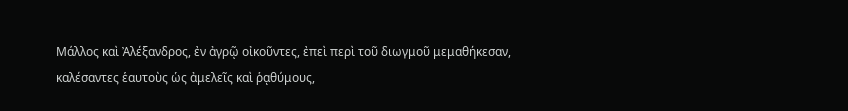Μάλλος καὶ Ἀλέξανδρος, ἐν ἀγρῷ οἰκοῦντες, ἐπεὶ περὶ τοῦ διωγμοῦ μεμαθήκεσαν, καλέσαντες ἑαυτοὺς ὡς ἀμελεῖς καὶ ῥᾳθύμους,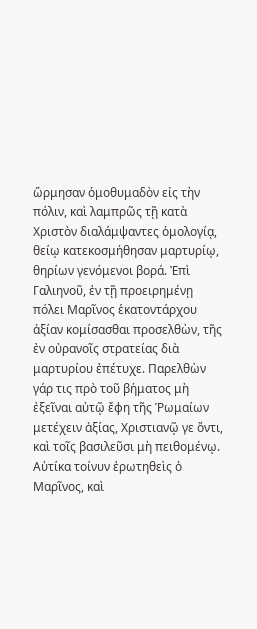ὥρμησαν ὁμοθυμαδὸν εἰς τὴν πόλιν, καὶ λαμπρῶς τῇ κατὰ Χριστὸν διαλάμψαντες ὁμολογίᾳ, θείῳ κατεκοσμήθησαν μαρτυρίῳ, θηρίων γενόμενοι βορά. Ἐπὶ Γαλιηνοῦ, ἐν τῇ προειρημένῃ πόλει Μαρῖνος ἑκατοντάρχου ἀξίαν κομίσασθαι προσελθὼν, τῆς ἐν οὐρανοῖς στρατείας διὰ μαρτυρίου ἐπέτυχε. Παρελθὼν γάρ τις πρὸ τοῦ βήματος μὴ ἐξεῖναι αὐτῷ ἔφη τῆς Ῥωμαίων μετέχειν ἀξίας, Χριστιανῷ γε ὄντι, καὶ τοῖς βασιλεῦσι μὴ πειθομένῳ. Αὐτίκα τοίνυν ἐρωτηθεὶς ὁ Μαρῖνος, καὶ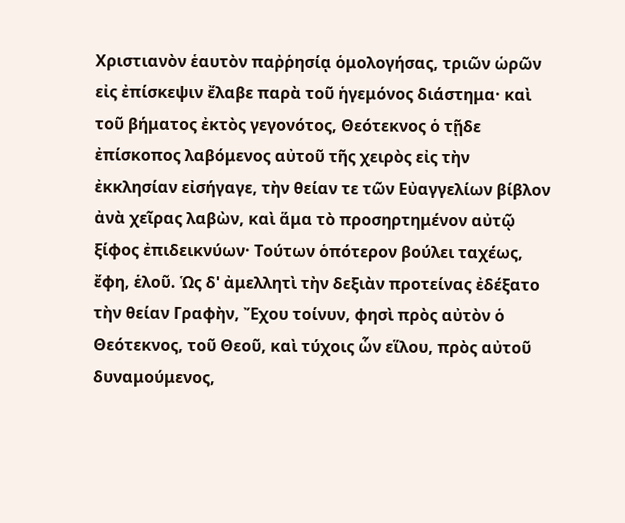Χριστιανὸν ἑαυτὸν παῤῥησίᾳ ὁμολογήσας, τριῶν ὡρῶν εἰς ἐπίσκεψιν ἔλαβε παρὰ τοῦ ἡγεμόνος διάστημα· καὶ τοῦ βήματος ἐκτὸς γεγονότος, Θεότεκνος ὁ τῇδε ἐπίσκοπος λαβόμενος αὐτοῦ τῆς χειρὸς εἰς τὴν ἐκκλησίαν εἰσήγαγε, τὴν θείαν τε τῶν Εὐαγγελίων βίβλον ἀνὰ χεῖρας λαβὼν, καὶ ἅμα τὸ προσηρτημένον αὐτῷ ξίφος ἐπιδεικνύων· Τούτων ὁπότερον βούλει ταχέως, ἔφη, ἑλοῦ. Ὡς δ' ἀμελλητὶ τὴν δεξιὰν προτείνας ἐδέξατο τὴν θείαν Γραφὴν, Ἔχου τοίνυν, φησὶ πρὸς αὐτὸν ὁ Θεότεκνος, τοῦ Θεοῦ, καὶ τύχοις ὧν εἵλου, πρὸς αὐτοῦ δυναμούμενος,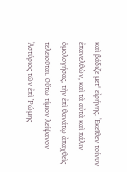καὶ βάδιζε μετ' εἰρήνης. Ἐκεῖθεν τοίνυν ἐπανελθὼν, καὶ τὰ αὐτὰ καὶ πάλιν ὁμολογήσας, τὴν ἐπὶ θανάτῳ ἀπαχθεὶς τελειοῦται. Οὕτω τίμιον λείψανον Ἀστύριος τῶν ἐπὶ Ῥώμης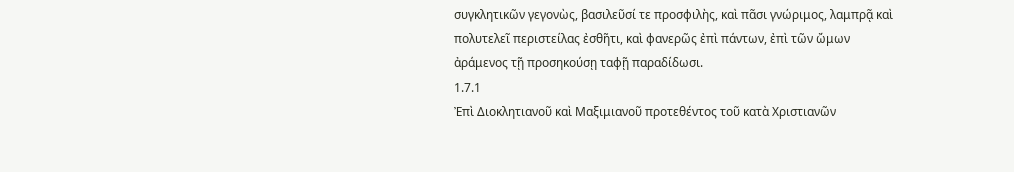συγκλητικῶν γεγονὼς, βασιλεῦσί τε προσφιλὴς, καὶ πᾶσι γνώριμος, λαμπρᾷ καὶ πολυτελεῖ περιστείλας ἐσθῆτι, καὶ φανερῶς ἐπὶ πάντων, ἐπὶ τῶν ὤμων ἀράμενος τῇ προσηκούσῃ ταφῇ παραδίδωσι.
1.7.1
Ἐπὶ Διοκλητιανοῦ καὶ Μαξιμιανοῦ προτεθέντος τοῦ κατὰ Χριστιανῶν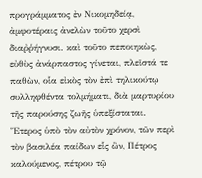προγράμματος ἐν Νικομηδείᾳ, ἀμφοτέραις ἀνελὼν τοῦτο χερσὶ διαῤῥήγνυσι. καὶ τοῦτο πεποιηκὼς, εὐθὺς ἀνάρπαστος γίνεται, πλεῖστά τε παθὼν, οἷα εἰκὸς τὸν ἐπὶ τηλικούτῳ συλληφθέντα τολμήματι, διὰ μαρτυρίου τῆς παρούσης ζωῆς ὑπεξίσταται. Ἕτερος ὑπὸ τὸν αὐτὸν χρόνον, τῶν περὶ τὸν βασιλέα παίδων εἷς ὢν, Πέτρος καλούμενος, πέτρου τῷ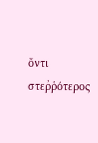ὄντι στεῤῥότερος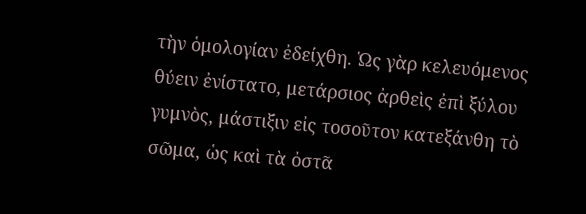τὴν ὁμολογίαν ἐδείχθη. Ὡς γὰρ κελευόμενος θύειν ἐνίστατο, μετάρσιος ἀρθεὶς ἐπὶ ξύλου γυμνὸς, μάστιξιν εἰς τοσοῦτον κατεξάνθη τὸ σῶμα, ὡς καὶ τὰ ὀστᾶ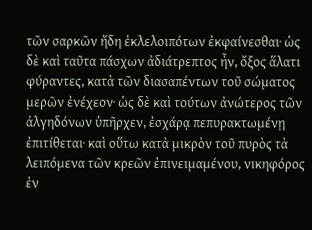τῶν σαρκῶν ἤδη ἐκλελοιπότων ἐκφαίνεσθαι· ὡς δὲ καὶ ταῦτα πάσχων ἀδιάτρεπτος ἦν, ὄξος ἅλατι φύραντες, κατὰ τῶν διασαπέντων τοῦ σώματος μερῶν ἐνέχεον· ὡς δὲ καὶ τούτων ἀνώτερος τῶν ἀλγηδόνων ὑπῆρχεν, ἐσχάρᾳ πεπυρακτωμένῃ ἐπιτίθεται· καὶ οὕτω κατὰ μικρὸν τοῦ πυρὸς τὰ λειπόμενα τῶν κρεῶν ἐπινειμαμένου, νικηφόρος ἐν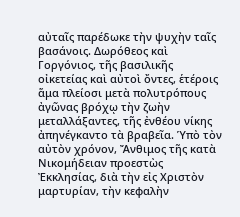αὐταῖς παρέδωκε τὴν ψυχὴν ταῖς βασάνοις. Δωρόθεος καὶ Γοργόνιος, τῆς βασιλικῆς οἰκετείας καὶ αὐτοὶ ὄντες, ἑτέροις ἅμα πλείοσι μετὰ πολυτρόπους ἀγῶνας βρόχῳ τὴν ζωὴν μεταλλάξαντες, τῆς ἐνθέου νίκης ἀπηνέγκαντο τὰ βραβεῖα. Ὑπὸ τὸν αὐτὸν χρόνον, Ἄνθιμος τῆς κατὰ Νικομήδειαν προεστὼς Ἐκκλησίας, διὰ τὴν εἰς Χριστὸν μαρτυρίαν, τὴν κεφαλὴν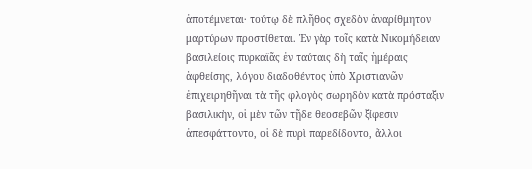ἀποτέμνεται· τούτῳ δὲ πλῆθος σχεδὸν ἀναρίθμητον μαρτύρων προστίθεται. Ἐν γὰρ τοῖς κατὰ Νικομήδειαν βασιλείοις πυρκαϊᾶς ἐν ταύταις δὴ ταῖς ἡμέραις ἁφθείσης, λόγου διαδοθέντος ὑπὸ Χριστιανῶν ἐπιχειρηθῆναι τὰ τῆς φλογὸς σωρηδὸν κατὰ πρόσταξιν βασιλικὴν, οἱ μὲν τῶν τῇδε θεοσεβῶν ξίφεσιν ἀπεσφάττοντο, οἱ δὲ πυρὶ παρεδίδοντο, ἄλλοι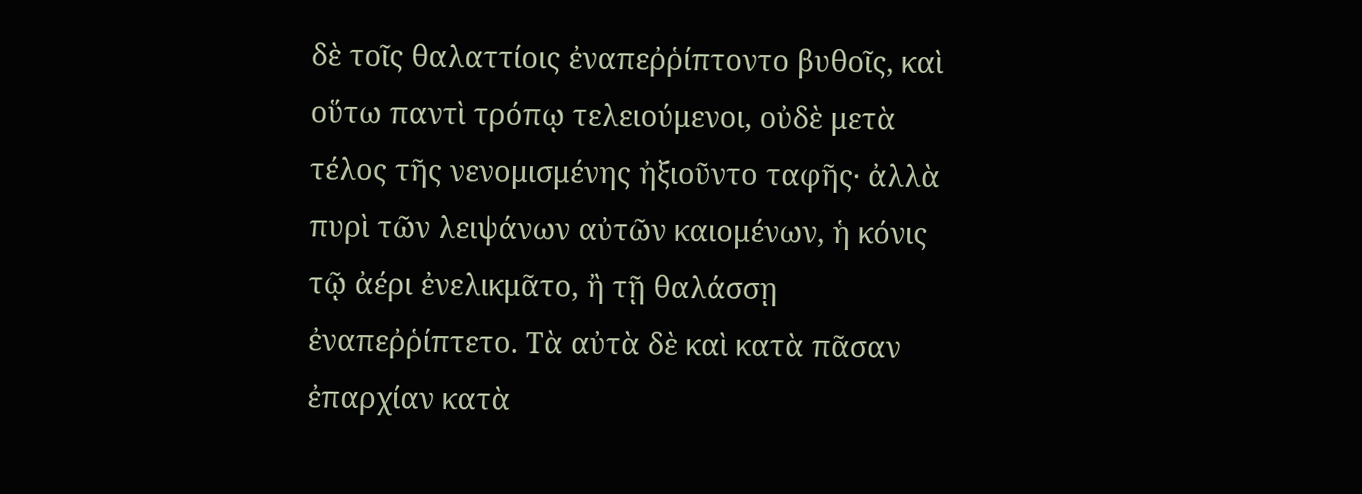δὲ τοῖς θαλαττίοις ἐναπεῤῥίπτοντο βυθοῖς, καὶ οὕτω παντὶ τρόπῳ τελειούμενοι, οὐδὲ μετὰ τέλος τῆς νενομισμένης ἠξιοῦντο ταφῆς· ἀλλὰ πυρὶ τῶν λειψάνων αὐτῶν καιομένων, ἡ κόνις τῷ ἀέρι ἐνελικμᾶτο, ἢ τῇ θαλάσσῃ ἐναπεῤῥίπτετο. Τὰ αὐτὰ δὲ καὶ κατὰ πᾶσαν ἐπαρχίαν κατὰ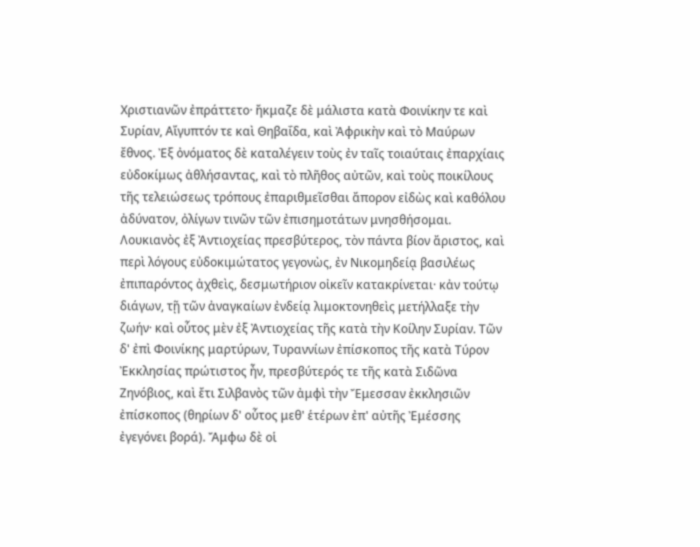Χριστιανῶν ἐπράττετο· ἤκμαζε δὲ μάλιστα κατὰ Φοινίκην τε καὶ Συρίαν, Αἴγυπτόν τε καὶ Θηβαΐδα, καὶ Ἀφρικὴν καὶ τὸ Μαύρων ἔθνος. Ἐξ ὀνόματος δὲ καταλέγειν τοὺς ἐν ταῖς τοιαύταις ἐπαρχίαις εὐδοκίμως ἀθλήσαντας, καὶ τὸ πλῆθος αὐτῶν, καὶ τοὺς ποικίλους τῆς τελειώσεως τρόπους ἐπαριθμεῖσθαι ἄπορον εἰδὼς καὶ καθόλου ἀδύνατον, ὀλίγων τινῶν τῶν ἐπισημοτάτων μνησθήσομαι. Λουκιανὸς ἐξ Ἀντιοχείας πρεσβύτερος, τὸν πάντα βίον ἄριστος, καὶ περὶ λόγους εὐδοκιμώτατος γεγονὼς, ἐν Νικομηδείᾳ βασιλέως ἐπιπαρόντος ἀχθεὶς, δεσμωτήριον οἰκεῖν κατακρίνεται· κἀν τούτῳ διάγων, τῇ τῶν ἀναγκαίων ἐνδείᾳ λιμοκτονηθεὶς μετήλλαξε τὴν ζωήν· καὶ οὗτος μὲν ἐξ Ἀντιοχείας τῆς κατὰ τὴν Κοίλην Συρίαν. Τῶν δ' ἐπὶ Φοινίκης μαρτύρων, Τυραννίων ἐπίσκοπος τῆς κατὰ Τύρον Ἐκκλησίας πρώτιστος ἦν, πρεσβύτερός τε τῆς κατὰ Σιδῶνα Ζηνόβιος, καὶ ἔτι Σιλβανὸς τῶν ἀμφὶ τὴν Ἔμεσσαν ἐκκλησιῶν ἐπίσκοπος (θηρίων δ' οὗτος μεθ' ἑτέρων ἐπ' αὐτῆς Ἐμέσσης ἐγεγόνει βορά). Ἄμφω δὲ οἱ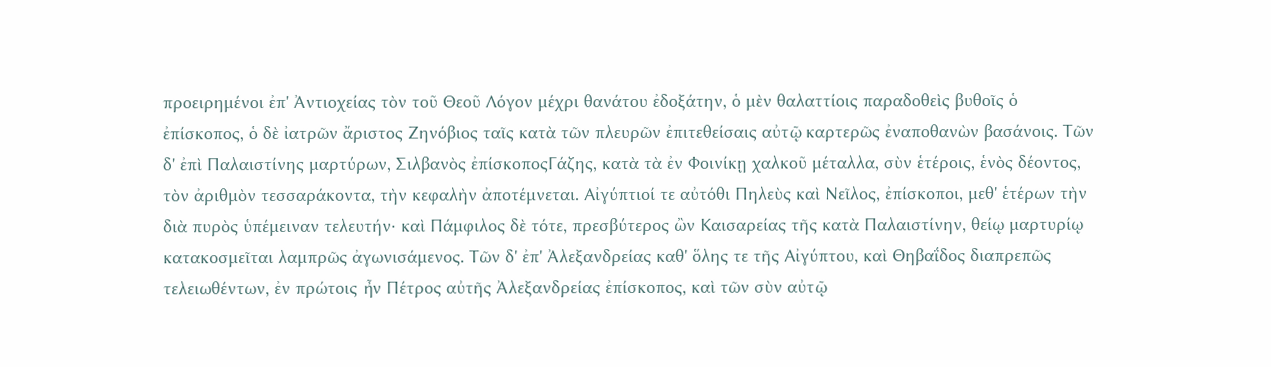προειρημένοι ἐπ' Ἀντιοχείας τὸν τοῦ Θεοῦ Λόγον μέχρι θανάτου ἐδοξάτην, ὁ μὲν θαλαττίοις παραδοθεὶς βυθοῖς ὁ ἐπίσκοπος, ὁ δὲ ἰατρῶν ἄριστος Ζηνόβιος ταῖς κατὰ τῶν πλευρῶν ἐπιτεθείσαις αὐτῷ καρτερῶς ἐναποθανὼν βασάνοις. Τῶν δ' ἐπὶ Παλαιστίνης μαρτύρων, Σιλβανὸς ἐπίσκοποςΓάζης, κατὰ τὰ ἐν Φοινίκῃ χαλκοῦ μέταλλα, σὺν ἑτέροις, ἑνὸς δέοντος, τὸν ἀριθμὸν τεσσαράκοντα, τὴν κεφαλὴν ἀποτέμνεται. Αἰγύπτιοί τε αὐτόθι Πηλεὺς καὶ Νεῖλος, ἐπίσκοποι, μεθ' ἑτέρων τὴν διὰ πυρὸς ὑπέμειναν τελευτήν· καὶ Πάμφιλος δὲ τότε, πρεσβύτερος ὢν Καισαρείας τῆς κατὰ Παλαιστίνην, θείῳ μαρτυρίῳ κατακοσμεῖται λαμπρῶς ἀγωνισάμενος. Τῶν δ' ἐπ' Ἀλεξανδρείας καθ' ὅλης τε τῆς Αἰγύπτου, καὶ Θηβαΐδος διαπρεπῶς τελειωθέντων, ἐν πρώτοις ἦν Πέτρος αὐτῆς Ἀλεξανδρείας ἐπίσκοπος, καὶ τῶν σὺν αὐτῷ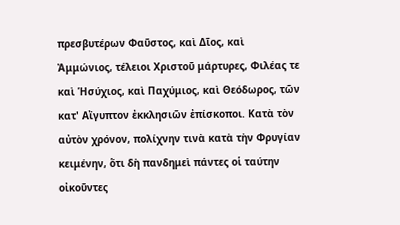πρεσβυτέρων Φαῦστος, καὶ Δῖος, καὶ Ἀμμώνιος, τέλειοι Χριστοῦ μάρτυρες, Φιλέας τε καὶ Ἡσύχιος, καὶ Παχύμιος, καὶ Θεόδωρος, τῶν κατ' Αἴγυπτον ἐκκλησιῶν ἐπίσκοποι. Κατὰ τὸν αὐτὸν χρόνον, πολίχνην τινὰ κατὰ τὴν Φρυγίαν κειμένην, ὅτι δὴ πανδημεὶ πάντες οἱ ταύτην οἰκοῦντες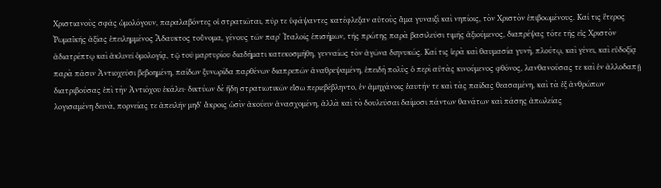Χριστιανοὺς σφᾶς ὡμολόγουν, παραλαβόντες οἱ στρατιῶται, πῦρ τε ὑφάψαντες κατέφλεξαν αὐτοὺς ἅμα γυναιξὶ καὶ νηπίοις, τὸν Χριστὸν ἐπιβοωμένους. Καί τις ἕτερος Ῥωμαϊκῆς ἀξίας ἐπειλημμένος Ἄδαυκτος τοὔνομα, γένους τῶν παρ' Ἰταλοῖς ἐπισήμων, τῆς πρώτης παρὰ βασιλεῦσι τιμῆς ἀξιούμενος, διαπρέψας τότε τῆς εἰς Χριστὸν ἀδιατρέπτῳ καὶ ἀκλινεῖ ὁμολογίᾳ, τῷ τοῦ μαρτυρίου διαδήματι κατεκοσμήθη, γενναίως τὸν ἀγῶνα διηνυκώς. Καί τις ἱερὰ καὶ θαυμασία γυνὴ, πλούτῳ, καὶ γένει, καὶ εὐδοξίᾳ παρὰ πᾶσιν Ἀντιοχεῦσι βεβοημένη, παίδων ξυνωρίδα παρθένων διαπρεπῶν ἀναθρεψαμένη, ἐπειδὴ πολὺς ὁ περὶ αὐτὰς κινούμενος φθόνος, λανθανούσας τε καὶ ἐν ἀλλοδαπῇ διατριβούσας ἐπὶ τὴν Ἀντιόχου ἐκάλει· δικτύων δὲ ἤδη στρατιωτικῶν εἴσω περιεβέβληντο, ἐν ἀμηχάνοις ἑαυτήν τε καὶ τὰς παῖδας θεασαμένη, καὶ τὰ ἐξ ἀνθρώπων λογισαμένη δεινὰ, πορνείας τε ἀπειλῆν μηδ' ἄκροις ὠσὶν ἀκούειν ἀνασχομένη, ἀλλὰ καὶ τὸ δουλεῦσαι δαίμοσι πάντων θανάτων καὶ πάσης ἀπωλείας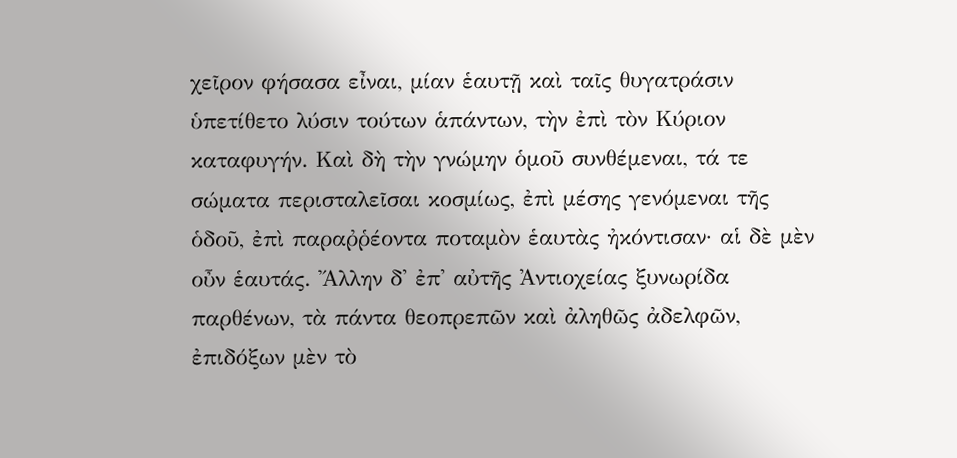χεῖρον φήσασα εἶναι, μίαν ἑαυτῇ καὶ ταῖς θυγατράσιν ὑπετίθετο λύσιν τούτων ἁπάντων, τὴν ἐπὶ τὸν Κύριον καταφυγήν. Καὶ δὴ τὴν γνώμην ὁμοῦ συνθέμεναι, τά τε σώματα περισταλεῖσαι κοσμίως, ἐπὶ μέσης γενόμεναι τῆς ὁδοῦ, ἐπὶ παραῤῥέοντα ποταμὸν ἑαυτὰς ἠκόντισαν· αἱ δὲ μὲν οὖν ἑαυτάς. Ἄλλην δ' ἐπ' αὐτῆς Ἀντιοχείας ξυνωρίδα παρθένων, τὰ πάντα θεοπρεπῶν καὶ ἀληθῶς ἀδελφῶν, ἐπιδόξων μὲν τὸ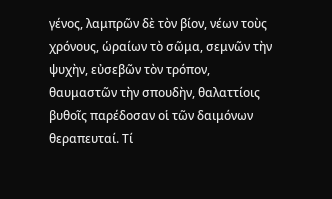γένος, λαμπρῶν δὲ τὸν βίον, νέων τοὺς χρόνους, ὡραίων τὸ σῶμα, σεμνῶν τὴν ψυχὴν, εὐσεβῶν τὸν τρόπον, θαυμαστῶν τὴν σπουδὴν, θαλαττίοις βυθοῖς παρέδοσαν οἱ τῶν δαιμόνων θεραπευταί. Τί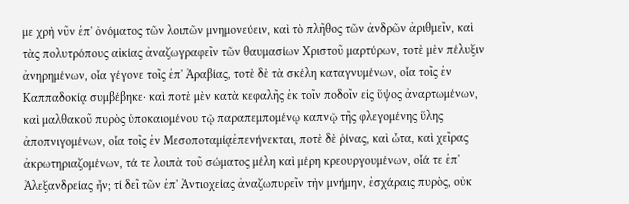με χρὴ νῦν ἐπ' ὀνόματος τῶν λοιπῶν μνημονεύειν, καὶ τὸ πλῆθος τῶν ἀνδρῶν ἀριθμεῖν, καὶ τὰς πολυτρόπους αἰκίας ἀναζωγραφεῖν τῶν θαυμασίων Χριστοῦ μαρτύρων, τοτὲ μὲν πέλυξιν ἀνηρημένων, οἷα γέγονε τοῖς ἐπ' Ἀραβίας, τοτὲ δὲ τὰ σκέλη καταγνυμένων, οἷα τοῖς ἐν Καππαδοκίᾳ συμβέβηκε· καὶ ποτὲ μὲν κατὰ κεφαλῆς ἐκ τοῖν ποδοῖν εἰς ὕψος ἀναρτωμένων, καὶ μαλθακοῦ πυρὸς ὑποκαιομένου τῷ παραπεμπομένῳ καπνῷ τῆς φλεγομένης ὕλης ἀποπνιγομένων, οἷα τοῖς ἐν Μεσοποταμίᾳἐπενήνεκται, ποτὲ δὲ ῥίνας, καὶ ὦτα, καὶ χεῖρας ἀκρωτηριαζομένων, τά τε λοιπὰ τοῦ σώματος μέλη καὶ μέρη κρεουργουμένων, οἷά τε ἐπ' Ἀλεξανδρείας ἦν; τί δεῖ τῶν ἐπ' Ἀντιοχείας ἀναζωπυρεῖν τὴν μνήμην, ἐσχάραις πυρὸς, οὐκ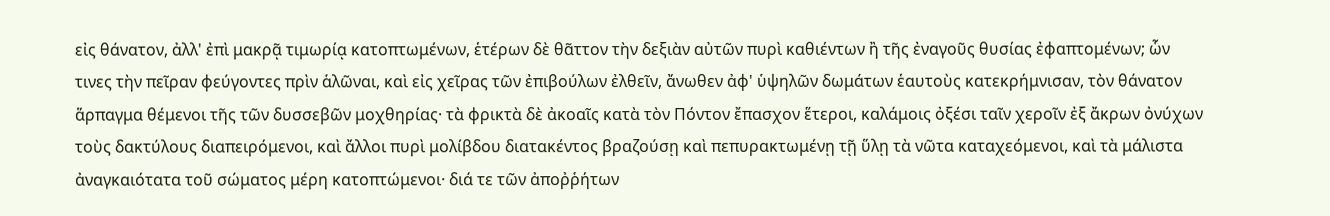εἰς θάνατον, ἀλλ' ἐπὶ μακρᾷ τιμωρίᾳ κατοπτωμένων, ἑτέρων δὲ θᾶττον τὴν δεξιὰν αὐτῶν πυρὶ καθιέντων ἢ τῆς ἐναγοῦς θυσίας ἐφαπτομένων; ὧν τινες τὴν πεῖραν φεύγοντες πρὶν ἁλῶναι, καὶ εἰς χεῖρας τῶν ἐπιβούλων ἐλθεῖν, ἄνωθεν ἀφ' ὑψηλῶν δωμάτων ἑαυτοὺς κατεκρήμνισαν, τὸν θάνατον ἅρπαγμα θέμενοι τῆς τῶν δυσσεβῶν μοχθηρίας· τὰ φρικτὰ δὲ ἀκοαῖς κατὰ τὸν Πόντον ἔπασχον ἕτεροι, καλάμοις ὀξέσι ταῖν χεροῖν ἐξ ἄκρων ὀνύχων τοὺς δακτύλους διαπειρόμενοι, καὶ ἄλλοι πυρὶ μολίβδου διατακέντος βραζούσῃ καὶ πεπυρακτωμένῃ τῇ ὕλῃ τὰ νῶτα καταχεόμενοι, καὶ τὰ μάλιστα ἀναγκαιότατα τοῦ σώματος μέρη κατοπτώμενοι· διά τε τῶν ἀποῤῥήτων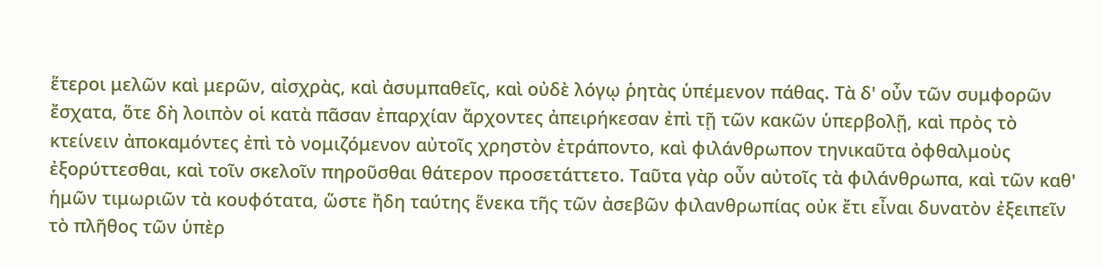ἕτεροι μελῶν καὶ μερῶν, αἰσχρὰς, καὶ ἀσυμπαθεῖς, καὶ οὐδὲ λόγῳ ῥητὰς ὑπέμενον πάθας. Τὰ δ' οὖν τῶν συμφορῶν ἔσχατα, ὅτε δὴ λοιπὸν οἱ κατὰ πᾶσαν ἐπαρχίαν ἄρχοντες ἀπειρήκεσαν ἐπὶ τῇ τῶν κακῶν ὑπερβολῇ, καὶ πρὸς τὸ κτείνειν ἀποκαμόντες ἐπὶ τὸ νομιζόμενον αὐτοῖς χρηστὸν ἐτράποντο, καὶ φιλάνθρωπον τηνικαῦτα ὀφθαλμοὺς ἐξορύττεσθαι, καὶ τοῖν σκελοῖν πηροῦσθαι θάτερον προσετάττετο. Ταῦτα γὰρ οὖν αὐτοῖς τὰ φιλάνθρωπα, καὶ τῶν καθ' ἡμῶν τιμωριῶν τὰ κουφότατα, ὥστε ἤδη ταύτης ἕνεκα τῆς τῶν ἀσεβῶν φιλανθρωπίας οὐκ ἔτι εἶναι δυνατὸν ἐξειπεῖν τὸ πλῆθος τῶν ὑπὲρ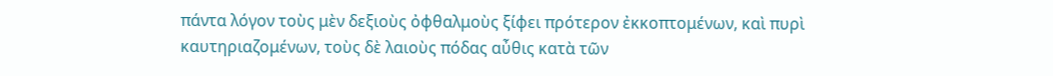πάντα λόγον τοὺς μὲν δεξιοὺς ὀφθαλμοὺς ξίφει πρότερον ἐκκοπτομένων, καὶ πυρὶ καυτηριαζομένων, τοὺς δὲ λαιοὺς πόδας αὖθις κατὰ τῶν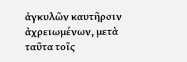ἀγκυλῶν καυτῆρσιν ἀχρειωμένων, μετὰ ταῦτα τοῖς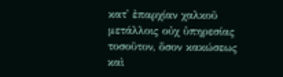κατ' ἐπαρχίαν χαλκοῦ μετάλλοις οὐχ ὑπηρεσίας τοσοῦτον, ὅσον κακώσεως καὶ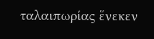ταλαιπωρίας ἕνεκεν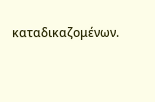καταδικαζομένων.